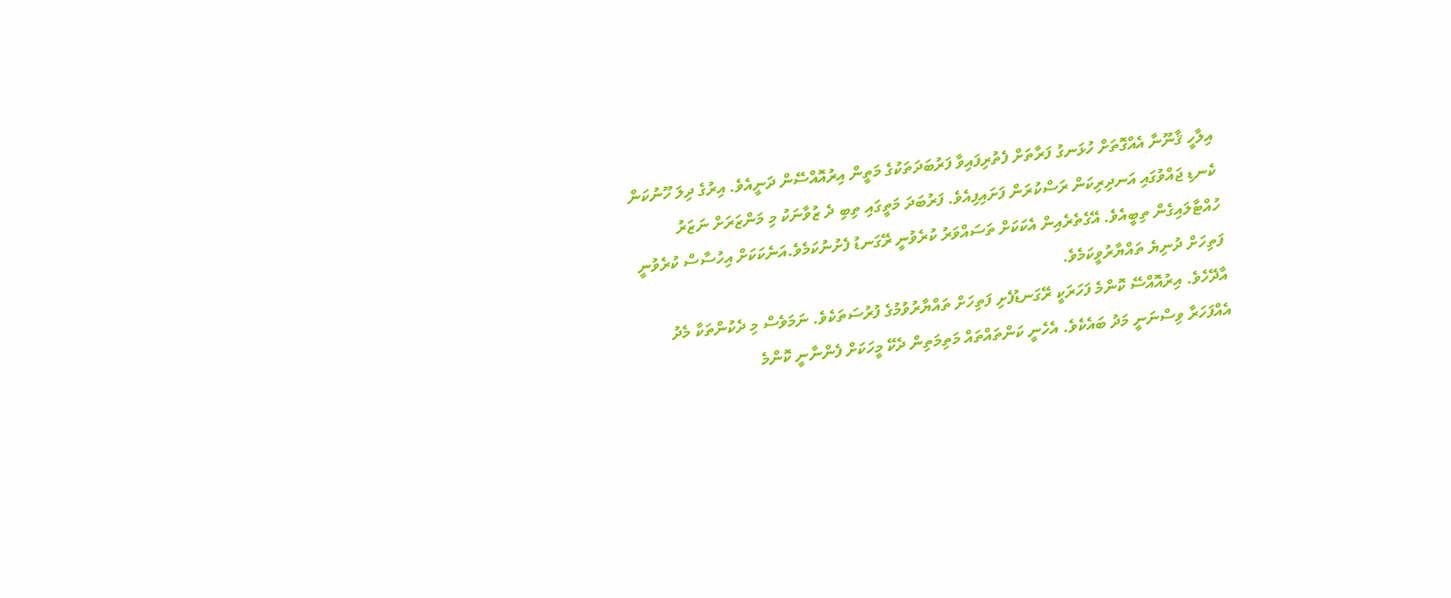އިލާހީ ޤާނޫނާ އެއްގޮތަށް ހުޅަނގު ފަރާތަށް ފެތުރިފައިވާ ފަރުބަދަތަކުގެ މަތީން އިރުއޮއްސޭން ދަނީއެވެ. އިރުގެ ދިލަ ހޫނުކަން ކެނޑި ޖައްވުގައި އަނދިރިކަން ރަސްކުރަން ފަށައިފިއެވެ. ފަރުބަދަ މަތީގައި ތިބި ދެ ޒުވާނަކު މި މަންޒަރަށް ނަޒަރު ހުއްޓާލައިގެން ތިބީއެވެ. އޭގެތެރެއިން އެކަކަށް ތަސައްވަރު ކުރެވުނީ ރޭގަނޑު ފެށުނުކަމެވެ.އަނެކަކަށް އިހުސާސް ކުރެވުނީ ފަތިހަށް ދުނިޔެ ތައްޔާރުވީކަމެވެ.
އާދޭހެވެ. އިރުއޮއްސޭ ކޮންމެ ފަހަރަކީ ރޭގަނޑުފެށި ފަތިހަށް ތައްޔާރުވުމުގެ ފުރުސަތަކެވެ. ނަމަވެސް މި ދެކުންތަކާ މެދު އެއްފަހަރާ ވިސްނަނީ މަދު ބައެކެވެ. އެހެނީ ކަންތައްތައް މަތިމަތިން ދެކޭ މީހަކަށް ފެންނާނީ ކޮންމެ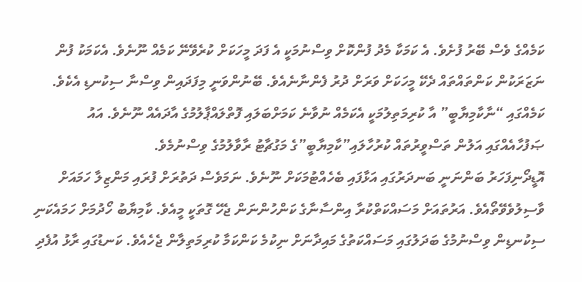ކަމެއްގެ ވެސް ބޭރު ފުށެވެ. އެ ކަމަކާ މެދު ފުންކޮށް ވިސްނުމަކީ އެ ފަދަ މީހަކަށް ކުރެވޭނޭ ކަމެއް ނޫނެވެ. އެކަމަކު ފުން ނަޒަރަކުން ކަންތައްތައް ދެކޭ މީހަކަށް ވަރަށް ދުރު ފެންނާނެއެވެ. ބޭނުންވަނީ މިފަދައިން ވިސްނާ ސިކުނޑި އެކެވެ. ކަމެއްގައި “ނާކާމިޔާބީ” އާ ކުރިމަތިލުމަކީ އެކަމެއް ނުވާނެ ކަމަށްބަލައި ފޮތްލައްޕާލުމުގެ އާދައެއް ނޫނެވެ. އައު ޞަފުހާއެއްގައި އަލުން ތަސްވީރުތައް ކުރުހާލައި”ކާމިޔާބީ”ގެ މަގުޗާޓު ރާވާލުމުގެ ވިސްނުމެވެ.
އޮޑީދޯނިފަހަރު ބަންނަނީ ބަނދަރުގައި އަޅާފައި ބެހެއްޓުމަކަށް ނޫނެވެ. ނަމަވެސް ދަތުރަށް ފުރައި މަންޒިލާ ހަމައަށް ވާސިލުވެވޭތޯއެވެ. އަރުތައަށް މަސައްކަތްކުރާ އިންސާނާގެ ކަންހުންނަން ޖެހޭ ގޮތަކީ މީއެވެ. ކާމިޔާބު ހޯދުމަށް ހަމައެކަނި ސިކުނޑިން ވިސްނުމުގެ ބަދަލުގައި މަސައްކަތުގެ މައިދާނަށް ނިކުމެ ކަންކަމާ ކުރިމަތިލާން ޖެހެއެވެ. ކަނޑުގައި ރާޅު އުފެދި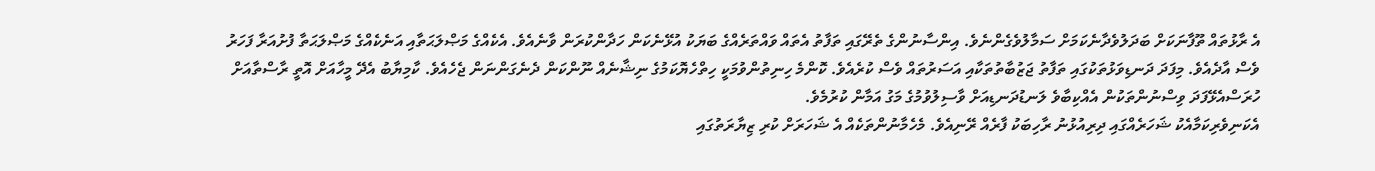އެ ރާޅުތައް ތޫފާނަކަށް ބަދަލުވެދާނެކަމަށް ސަމާލުވެގެންނެވެ. އިންސާނުންގެ ތެރޭގައި ތަފާތު އެތައް ވައްތަރެއްގެ ބަޔަކު އުޅޭނެކަން ހަދާންކުރަން ވާނެއެވެ. އެކެއްގެ މަޞްލަޙަތާއި އަނެކެއްގެ މަޞްލަޙަތާ ފުށުއަރާ ފަހަރު ވެސް އާދެއެވެ. މިފަދަ ދަނޑިވަޅުތަކުގައި ތަފާތު ޖަޒުބާތުތަކާއި އަސަރުތައް ވެސް ކުރެއެވެ. ކޮންމެ ހިނިތުންވުމަކީ ހިތްހެޔޮކަމުގެ ނިޝާނެއް ނޫންކަން ދެނެގަންނަން ޖެހެއެވެ. ކާމިޔާބު އެދޭ މީހާއަށް އޮތީ ރާސްތާއަށް ހުރަސްއެޅޭފަދަ ވިސްނުންތަކުން އެއްކިބާވެ ލަނޑުދަނޑިއަށް ވާސިލުވުމުގެ މަގު އަމާން ކުރުމެވެ.
އެކަނިވެރިކަމާއެކު ޝަހަރެއްގައި ދިރިއުޅުނު ރާހިބަކު ފާރެއް ރޭނިއެވެ. މެހެމާނުންތަކެއް އެ ޝަހަރަށް ކުރި ޒިޔާރަތުގައި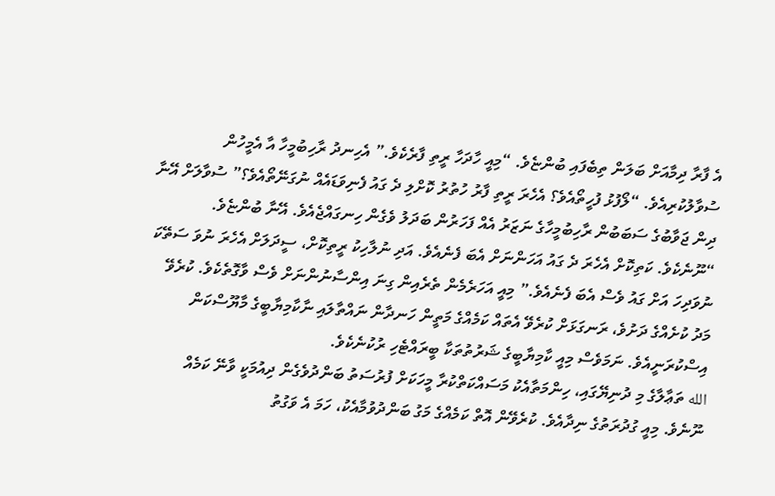އެ ފާރާ ދިމާއަށް ބަލަން ތިބެފައި ބުންޏެވެ. “މިއީ ހާދަހާ ރީތި ފާރެކެވެ.” އެހިނދު ރާހިބުމީހާ އާ އެމީހުން ސުވާލުކުރިއެވެ. “ލޯފުޅު ފުހީތޯއެވެ؟ އެހެރަ ރީތި ފާރު ހުތުރު ކޮށްލި ދެ ގައު ފެނިވަޑައެއް ނުގަނޭތޯއެވެ؟” ސުވާލަށް އޭނާ ދިން ޖަވާބުގެ ސަބަބުން ރާހިބުމީހާގެ ނަޒަރު އެއް ފަހަރުން ބަދަލު ވެގެން ހިނގައްޖެއެވެ. އޭނާ ބުންޏެވެ. “ނޫނެކެވެ. ކަތިކޮށް އެހެރަ ދެ ގައު އަހަންނަށް އެބަ ފެނެއެވެ. އަދި ނުލާހިކު ރީތިކޮށް، ސީދަލަށް އެހެރަ ނުވަ ސަތޭކަ ނުވަދިހަ އަށް ގައު ވެސް އެބަ ފެނެއެވެ.” މިއީ އަހަރެމެން ތެރެއިން ގިނަ އިންސާނުންނަށް ވެސް ވާގޮތެކެވެ. ކުރެވޭ މަދު ކުށެއްގެ ދަށުވެ، ރަނގަޅަށް ކުރެވޭ އެތައް ކަމެއްގެ މަތީން ހަނދާން ނައްތާލައި ނާކާމިޔާބީގެ މާޔޫސްކަން އިސްކުރަނީއެވެ. ނަމަވެސް މިއީ ކާމިޔާބީގެ ޝަރުތުތަކާ ބީރައްޓެހި ރުކުނެކެވެ.
الله ތަޢާލާގެ މި ދުނިޔޭގައި، ހިންމަތާއެކު މަސައްކަތްކުރާ މީހަކަށް ފުރުސަތު ބަންދުވެގެން ދިއުމަކީ ވާނޭ ކަމެއް ނޫނެވެ. މިއީ ގުދުރަތުގެ ނިދާއެވެ. ކުރެވޭން އޮތް ކަމެއްގެ މަގު ބަންދުވުމާއެކު، ހަމަ އެ ވަގުތު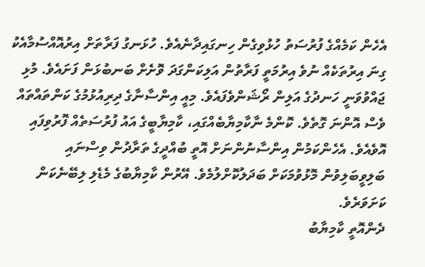އެހެން ކަމެއްގެ ފުރުސަތު ހުޅުވިގެން ހިނގައިދާނެއެވެ. ހުޅަނގު ފަރާތަށް އިރުއޮއްސުމާއެކު ގިނަ އިރުތަކެއް ނުވެ އިރުމަތީ ފަރާތުން އަލިކަންގަދަ ވޮށެށް ބަނބުޅަން ފަށައެވެ. މުޅި ޖައްވުވަނީ ހަނދުގެ އަލިން ރޯޝަންވެފައެވެ. މިއީ އިންސާނާގެ ދިރިއުޅުމުގެ ކަންތައްތައް ވެސް އޮންނަ ގޮތެވެ. ކޮންމެ ނާކާމިޔާބެއްގައި، ކާމިޔާބީގެ އައު ފުރުސަތެއް ފޮރުވިފައި އޮވެއެވެ. އެހެންކަމުން އިންސާނުންނަށް އޮތީ ބުއްދީގެ ތަރާދުން ވިސްނައި ބަލިވީބަލިވުން މޮޅުވުމަކަށް ބަދަލުކޮށްލުމެވެ. އޭރުން ކާމިޔާބުގެ މެޑެލި ލިބޭނެކަން ކަށަވަރެވެ.
ދެންއޮތީ ކާމިޔާބު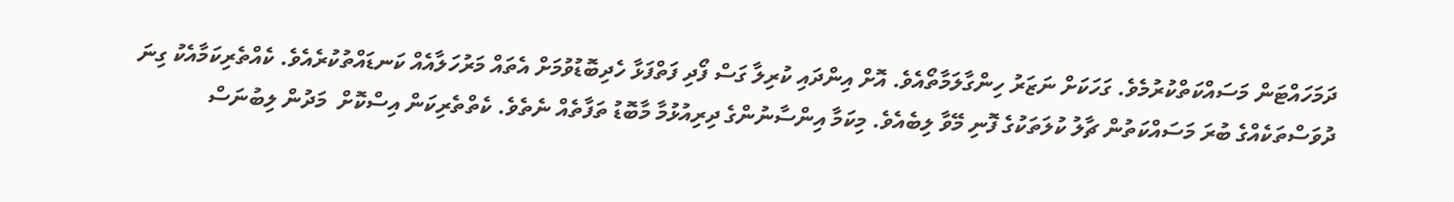ދަމަހައްޓަން މަސައްކަތްކުރުމެވެ. ގަހަކަށް ނަޒަރު ހިންގާލަމާތޯއެވެ. އޮށް އިންދައި ކުރިލާ ގަސް ފޯދި ފަތްފަޅާ ހެދިބޮޑުވުމަށް އެތައް މަރުހަލާއެއް ކަނޑައްތުކުރެއެވެ. ކެއްތެރިކަމާއެކު ގިނަ ދުވަސްތަކެއްގެ ބުރަ މަސައްކަތުން ޗާލު ކުލަތަކުގެ ފޮނި މޭވާ ލިބެއެވެ. މިކަމާ އިންސާނުންގެ ދިރިއުޅުމާ މާބޮޑު ތަފާތެއް ނެތެވެ. ކެތްތެރިކަން އިސްކޮށް  މަދުން ލިބުނަސް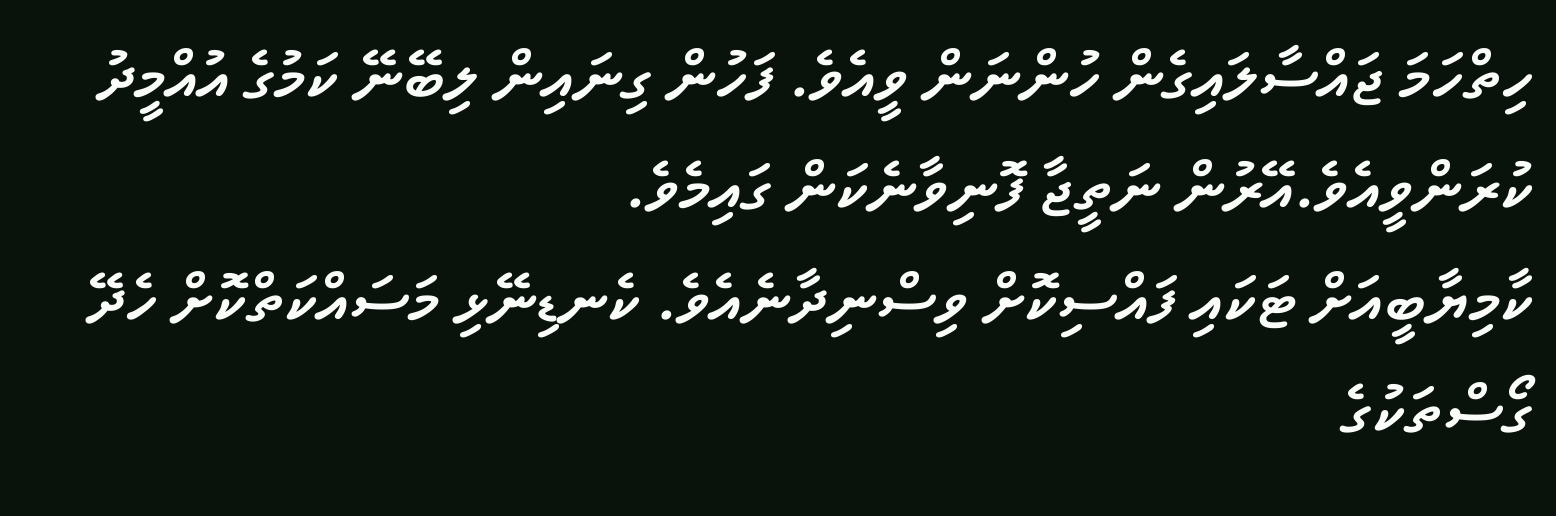ހިތްހަމަ ޖައްސާލައިގެން ހުންނަން ވީއެވެ. ފަހުން ގިނައިން ލިބޭނޭ ކަމުގެ އުއްމީދު ކުރަންވީއެވެ.އޭރުން ނަތީޖާ ފޮނިވާނެކަން ގައިމެވެ.
ކާމިޔާބީއަށް ޓަކައި ފައްސިކޮށް ވިސްނިދާނެއެވެ. ކެނޑިނޭޅި މަސައްކަތްކޮށް ހެދޭ ގޯސްތަކުގެ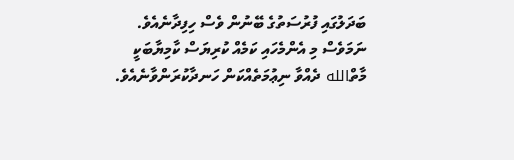ބަދަލުގައި ފުރުސަތުގެ ބޭނުން ވެސް ހިފިދާނެއެވެ. ނަމަވެސް މި އެންމެހައި ކަމެއް ކުރިޔަސް ކާމިޔާބަކީ މާތްالله ދެއްވާ ނިޢުމަތެއްކަން ހަނދާކުރަންވާނެއެވެ.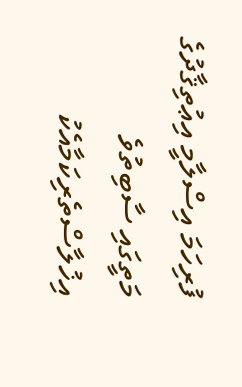ފުރިހަމަ އިސްލާމީ އިޢުތިޤާދުގެ މަތީގައި ސާބިތުވެ އިޚުލާސްތެރިކަމާއެކު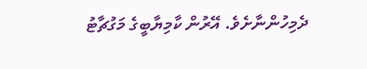ދެމިހުންނާށެވެ. އޭރުން ކާމިޔާބީގެ މަގުޗާޓު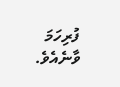ފުރިހަމަ ވާނެއެވެ.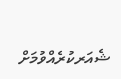ޝެއަރކުރެއްވުމަށް